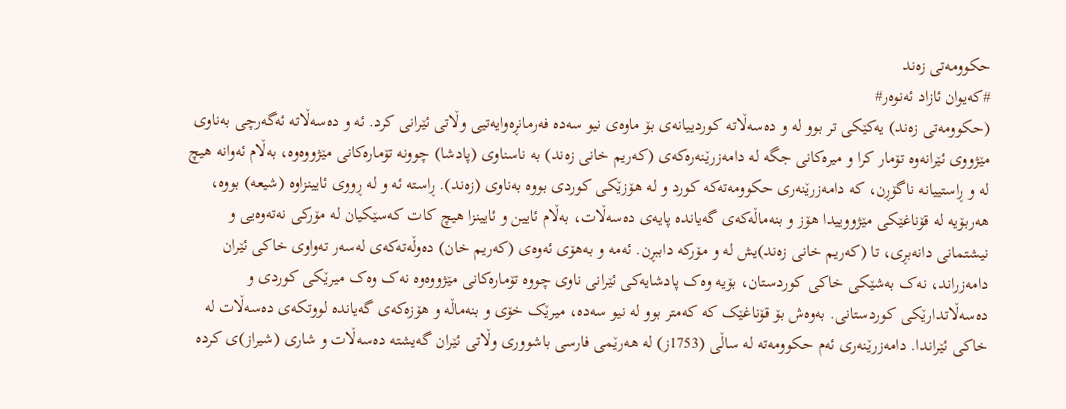حکوومەتی زەند
#کەیوان ئازاد ئەنوەر#
(حکوومەتی زەند) یەکێکی تر بوو له و دەسەڵاتە کوردییانەی بۆ ماوەی نیو سەدە فەرمانڕەوایەتیی وڵاتی ئێرانی کرد. ئه و دەسەڵاتە ئەگەرچی بەناوی مێژووی ئێرانەوە تۆمار کرا و میرەکانی جگە لە دامەزرێنەرەکەی (کەریم خانی زەند) بە ناسناوی (پادشا) چوونە تۆمارەکانی مێژووەوە، بەڵام ئەوانە هیچ له و ڕاستییانە ناگۆڕن، کە دامەزرێنەری حکوومەتەکە کورد و لە هۆزێکی کوردی بووە بەناوی (زەند). ڕاستە ئه و لە ڕووی ئایینزاوە (شیعە) بووە، هەربۆیە لە قۆناغێکی مێژووییدا هۆز و بنەماڵەکەی گەیاندە پایەی دەسەڵات، بەڵام ئایین و ئایینزا هیچ کات کەسێکیان لە مۆرکی نەتەوەیی و نیشتمانی دانەبڕی، تا (کەریم خانی زەند)یش له و مۆرکە داببڕن. ئەمە و بەهۆی ئەوەی (کەریم خان) دەوڵەتەکەی لەسەر تەواوی خاکی ئێران دامەزراند، نەک بەشێکی خاکی کوردستان، بۆیە وەک پادشایەکی ئێرانی ناوی چووە تۆمارەکانی مێژووەوە نەک وەک میرێکی کوردی و دەسەڵاتدارێکی کوردستانی. بەوەش بۆ قۆناغێک کە کەمتر بوو لە نیو سەدە، میرێک خۆی و بنەماڵە و هۆزەکەی گەیاندە لووتکەی دەسەڵات لە خاکی ئێراندا. دامەزرێنەری ئەم حکوومەتە لە ساڵی (1753ز) لە هەرێمی فارسی باشووری وڵاتی ئێران گەیشتە دەسەڵات و شاری (شیراز)ی کردە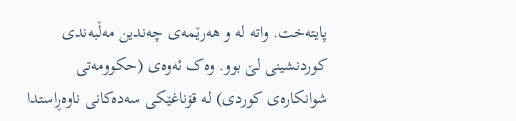پایتەخت. واتە له و هەرێمەی چەندین مەڵبەندی کوردنشینی لێ بوو. وەک ئەوەی (حکوومەتی شوانکارەی کوردی) لە قۆناغێکی سەدەکانی ناوەڕاستدا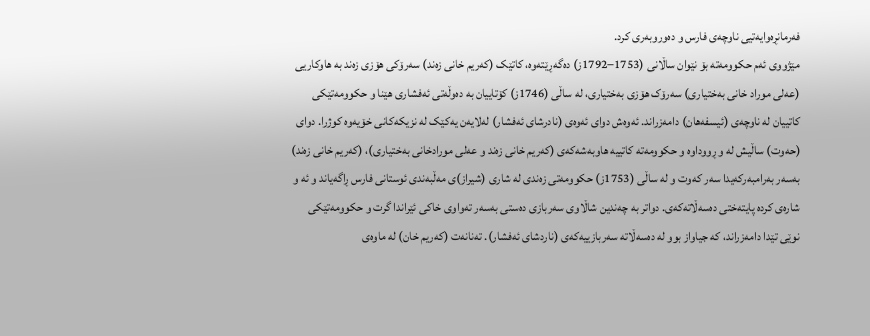فەرمانڕەوایەتیی ناوچەی فارس و دەوروبەری کرد.
مێژووی ئەم حکوومەتە بۆ نێوان ساڵانی (1753−1792ز) دەگەڕێتەوە، کاتێک (کەریم خانی زەند) سەرۆکی هۆزی زەند بە هاوکاریی (عەلی موراد خانی بەختیاری) سەرۆک هۆزی بەختیاری، لە ساڵی (1746ز) کۆتاییان بە دەوڵەتی ئەفشاری هێنا و حکوومەتێکی کاتییان لە ناوچەی (ئیسفەهان) دامەزراند. ئەوەش دوای ئەوەی (نادرشای ئەفشار) لەلایەن یەکێک لە نزیکەکانی خۆیەوە کوژرا. دوای (حەوت) ساڵیش له و ڕووداوە و حکوومەتە کاتییە هاوبەشەکەی (کەریم خانی زەند و عەلی مورادخانی بەختیاری)، (کەریم خانی زەند) بەسەر بەرامبەرکەیدا سەر کەوت و لە ساڵی (1753ز) حکوومەتی زەندی لە شاری (شیراز)ی مەڵبەندی ئوستانی فارس ڕاگەیاند و ئه و شارەی کردە پایتەختی دەسەڵاتەکەی. دواتر بە چەندین شاڵاوی سەربازی دەستی بەسەر تەواوی خاکی ئێراندا گرت و حکوومەتێکی نوێی تێدا دامەزراند، کە جیاواز بوو لە دەسەڵاتە سەربازییەکەی (ناردشای ئەفشار). تەنانەت (کەریم خان) لە ماوەی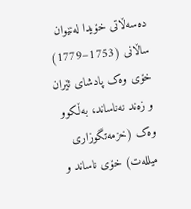دەسەڵاتی خۆیدا لەنێوان ساڵانی (1753−1779) خۆی وەک پادشای ئێران و زەند نەناساند، بەڵکوو وەک (خزمەتگوزاری میللەت) خۆی ناساند و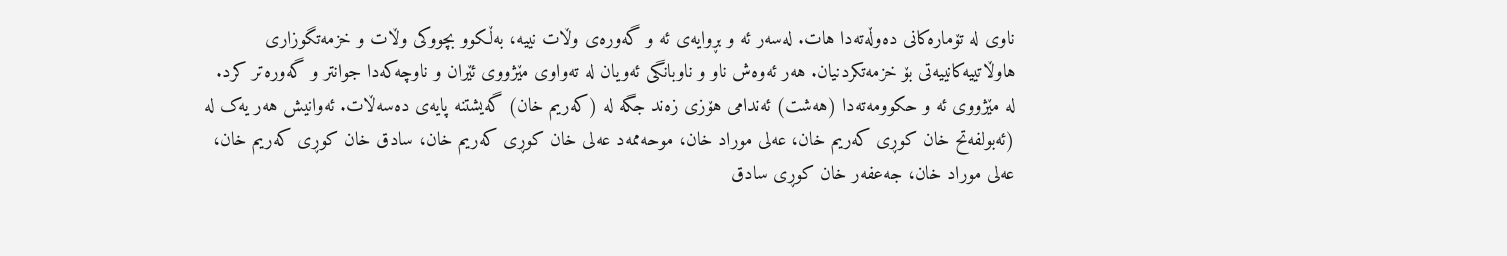ناوی لە تۆمارەکانی دەوڵەتەدا هات. لەسەر ئه و بڕوایەی ئه و گەورەی وڵات نییە، بەڵکوو بچووکی وڵات و خزمەتگوزاری هاوڵاتییەکانییەتی بۆ خزمەتکردنیان. هەر ئەوەش ناو و ناوبانگی ئەویان لە تەواوی مێژووی ئێران و ناوچەکەدا جوانتر و گەورەتر کرد.
لە مێژووی ئه و حکوومەتەدا (هەشت) ئەندامی هۆزی زەند جگە لە (کەریم خان) گەیشتنە پایەی دەسەڵات. ئەوانیش هەر یەک لە (ئەبولفەتح خان کوڕی کەریم خان، عەلی موراد خان، موحەممەد عەلی خان کوڕی کەریم خان، سادق خان کوڕی کەریم خان، عەلی موراد خان، جەعفەر خان کوڕی سادق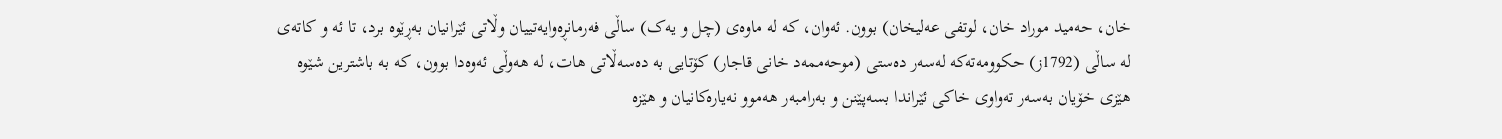خان، حەمید موراد خان، لوتفی عەلیخان) بوون. ئەوان، کە لە ماوەی (چل و یەک) ساڵی فەرمانڕەوایەتییان وڵاتی ئێرانیان بەڕێوە برد، تا ئه و کاتەی لە ساڵی (1792ز) حکوومەتەکە لەسەر دەستی (موحەممەد خانی قاجار) کۆتایی بە دەسەڵاتی هات، لە هەوڵی ئەوەدا بوون، کە به باشترین شێوە هێزی خۆیان بەسەر تەواوی خاکی ئێراندا بسەپێنن و بەرامبەر هەموو نەیارەکانیان و هێزە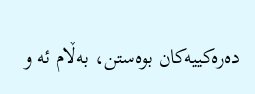دەرەکییەکان بوەستن، بەڵام ئه و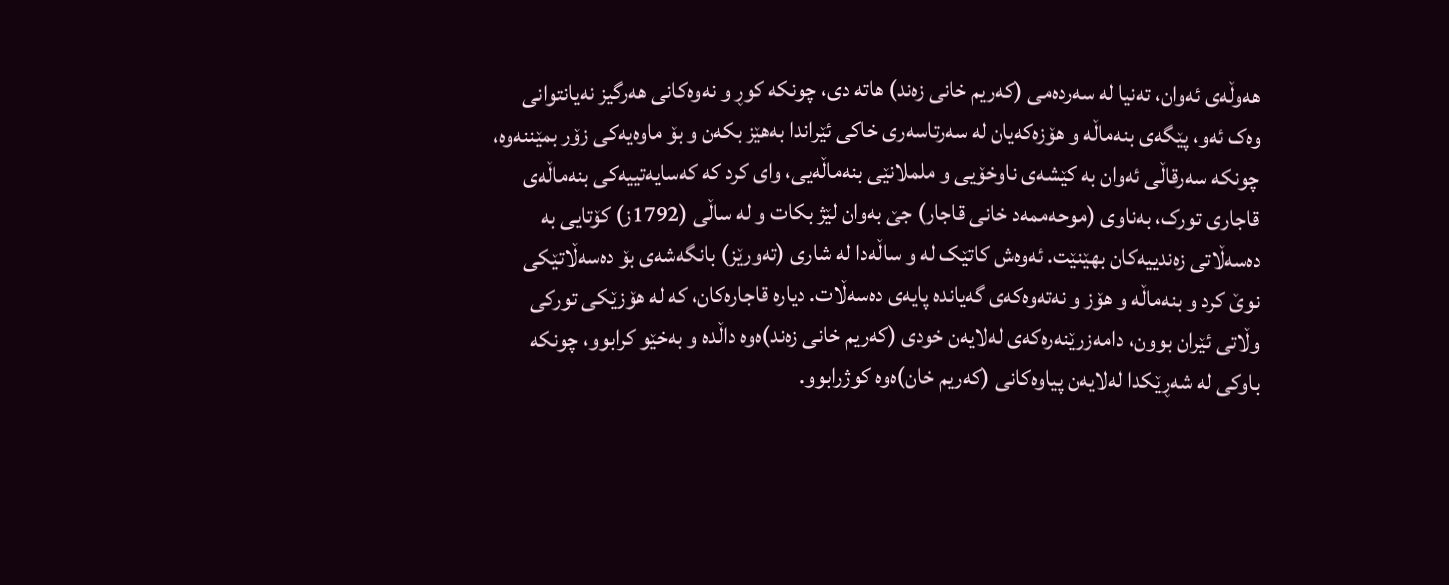هەوڵەی ئەوان، تەنیا لە سەردەمی (کەریم خانی زەند) هاتە دی، چونکە کوڕ و نەوەکانی هەرگیز نەیانتوانی وەک ئەو، پێگەی بنەماڵە و هۆزەکەیان لە سەرتاسەری خاکی ئێراندا بەهێز بکەن و بۆ ماوەیەکی زۆر بمێننەوە، چونکە سەرقاڵی ئەوان بە کێشەی ناوخۆیی و ململانێی بنەماڵەیی، وای کرد کە کەسایەتییەکی بنەماڵەی قاجاری تورک، بەناوی (موحەممەد خانی قاجار) جێ بەوان لێژ بکات و لە ساڵی (1792ز) کۆتایی بە دەسەڵاتی زەندییەکان بهێنێت. ئەوەش کاتێک له و ساڵەدا لە شاری (تەورێز) بانگەشەی بۆ دەسەڵاتێکی نوێ کرد و بنەماڵە و هۆز و نەتەوەکەی گەیاندە پایەی دەسەڵات. دیارە قاجارەکان، کە لە هۆزێکی تورکی وڵاتی ئێران بوون، دامەزرێنەرەکەی لەلایەن خودی (کەریم خانی زەند)ەوە داڵدە و بەخێو کرابوو، چونکە باوکی لە شەڕێکدا لەلایەن پیاوەکانی (کەریم خان)ەوە کوژرابوو.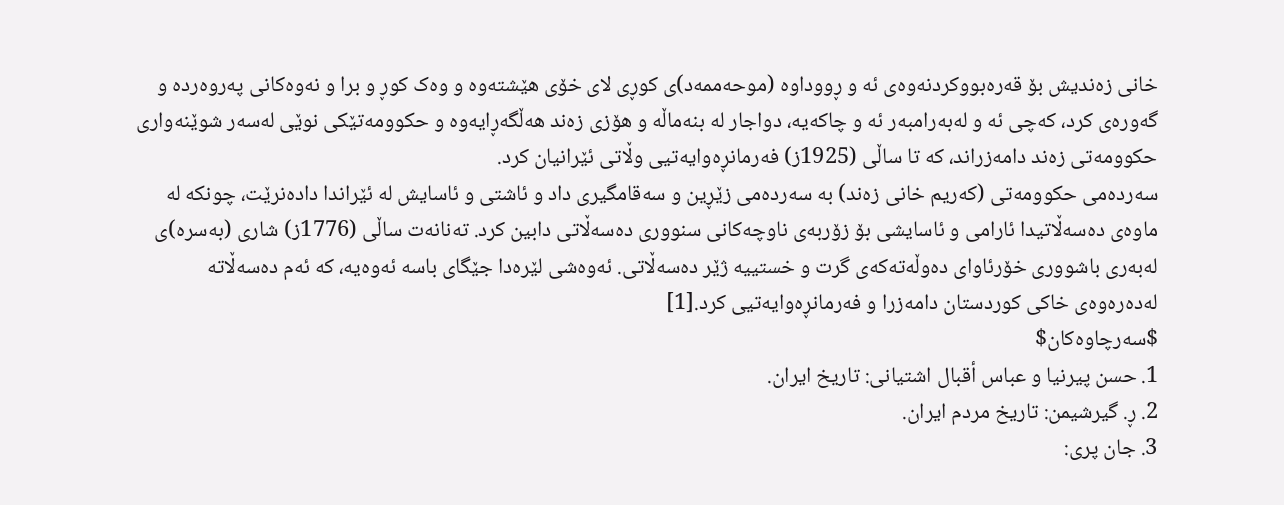خانی زەندیش بۆ قەرەبووکردنەوەی ئه و ڕووداوە (موحەممەد)ی کوڕی لای خۆی هێشتەوە و وەک کوڕ و برا و نەوەکانی پەروەردە و گەورەی کرد، کەچی ئه و لەبەرامبەر ئه و چاکەیە، دواجار لە بنەماڵە و هۆزی زەند هەڵگەڕایەوە و حکوومەتێکی نوێی لەسەر شوێنەواری حکوومەتی زەند دامەزراند، کە تا ساڵی (1925ز) فەرمانڕەوایەتیی وڵاتی ئێرانیان کرد.
سەردەمی حکوومەتی (کەریم خانی زەند) بە سەردەمی زێڕین و سەقامگیری داد و ئاشتی و ئاسایش لە ئێراندا دادەنرێت، چونکە لە ماوەی دەسەڵاتیدا ئارامی و ئاسایشی بۆ زۆربەی ناوچەکانی سنووری دەسەڵاتی دابین کرد. تەنانەت ساڵی (1776ز) شاری (بەسرە)ی لەبەری باشووری خۆرئاوای دەوڵەتەکەی گرت و خستییە ژێر دەسەڵاتی. ئەوەشی لێرەدا جێگای باسە ئەوەیە، کە ئەم دەسەڵاتە لەدەرەوەی خاکی کوردستان دامەزرا و فەرمانڕەوایەتیی کرد.[1]
$سەرچاوەکان$
1. حسن پیرنیا و عباس أقبال اشتیانی: تاریخ ایران.
2. ڕ. گیرشیمن: تاریخ مردم ایران.
3. جان پری: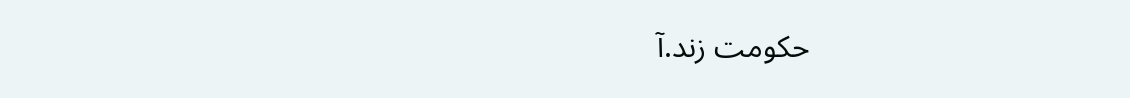حکومت زند.آ